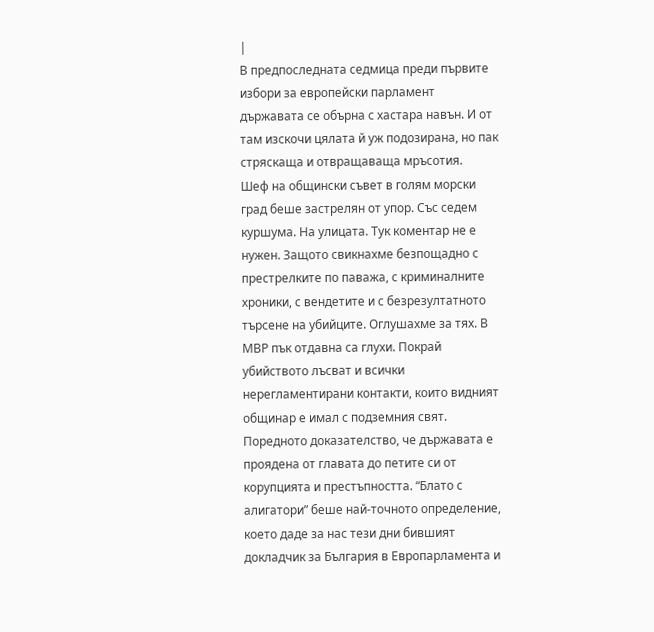|
В предпоследната седмица преди първите избори за европейски парламент държавата се обърна с хастара навън. И от там изскочи цялата й уж подозирана, но пак стряскаща и отвращаваща мръсотия.
Шеф на общински съвет в голям морски град беше застрелян от упор. Със седем куршума. На улицата. Тук коментар не е нужен. Защото свикнахме безпощадно с престрелките по паважа, с криминалните хроники, с вендетите и с безрезултатното търсене на убийците. Оглушахме за тях. В МВР пък отдавна са глухи. Покрай убийството лъсват и всички нерегламентирани контакти, които видният общинар е имал с подземния свят. Поредното доказателство, че държавата е проядена от главата до петите си от корупцията и престъпността. “Блато с алигатори” беше най-точното определение, което даде за нас тези дни бившият докладчик за България в Европарламента и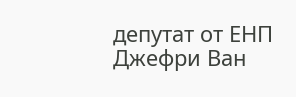депутат от ЕНП Джефри Ван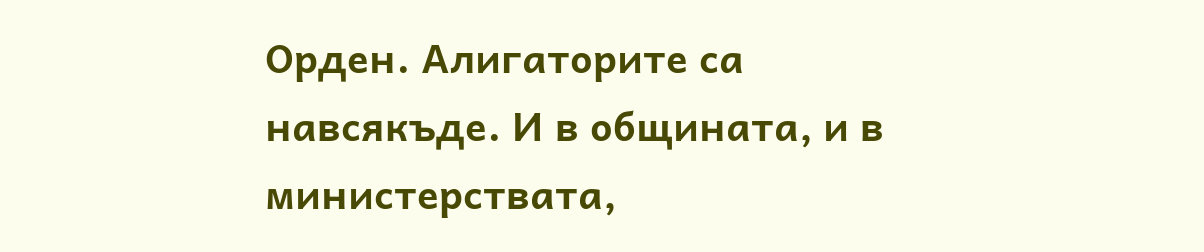Орден. Алигаторите са навсякъде. И в общината, и в министерствата,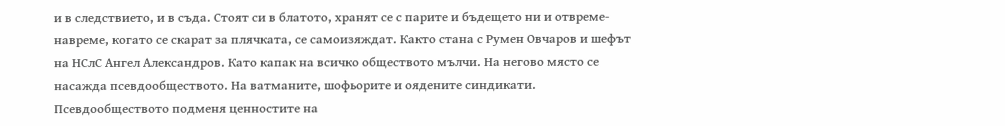и в следствието, и в съда. Стоят си в блатото, хранят се с парите и бъдещето ни и отвреме-навреме, когато се скарат за плячката, се самоизяждат. Както стана с Румен Овчаров и шефът на НСлС Ангел Александров. Като капак на всичко обществото мълчи. На негово място се насажда псевдообществото. На ватманите, шофьорите и оядените синдикати. Псевдообществото подменя ценностите на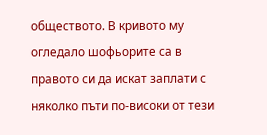обществото. В кривото му огледало шофьорите са в правото си да искат заплати с няколко пъти по-високи от тези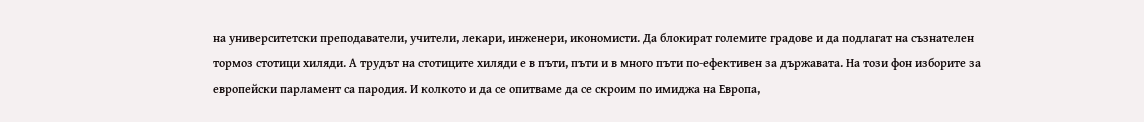на университетски преподаватели, учители, лекари, инженери, икономисти. Да блокират големите градове и да подлагат на съзнателен тормоз стотици хиляди. А трудът на стотиците хиляди е в пъти, пъти и в много пъти по-ефективен за държавата. На този фон изборите за европейски парламент са пародия. И колкото и да се опитваме да се скроим по имиджа на Европа,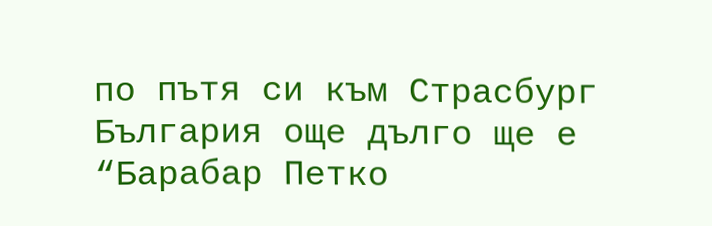по пътя си към Страсбург България още дълго ще е “Барабар Петко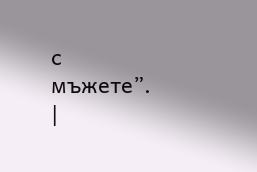с мъжете”.
|